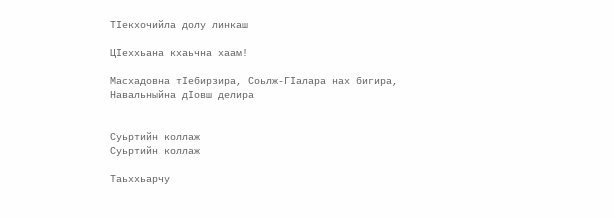ТIекхочийла долу линкаш

ЦIеххьана кхаьчна хаам!

Масхадовна тIебирзира, Соьлж-ГIалара нах бигира, Навальныйна дIовш делира


Суьртийн коллаж
Суьртийн коллаж

Таьххьарчу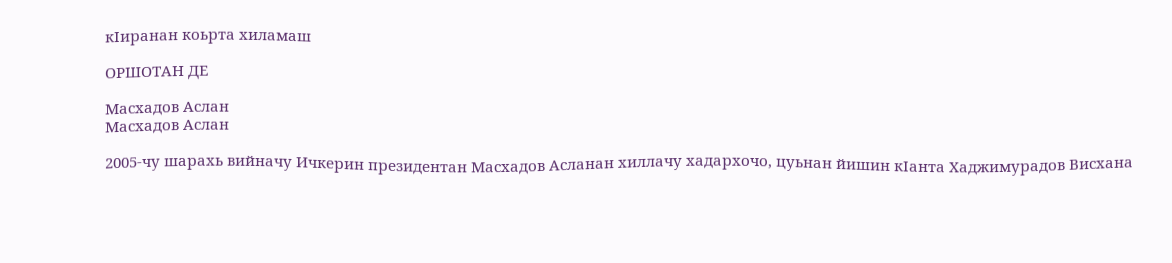кIиранан коьрта хиламаш

ОРШОТАН ДЕ

Масхадов Аслан
Масхадов Аслан

2005-чу шарахь вийначу Ичкерин президентан Масхадов Асланан хиллачу хадархочо, цуьнан йишин кIанта Хаджимурадов Висхана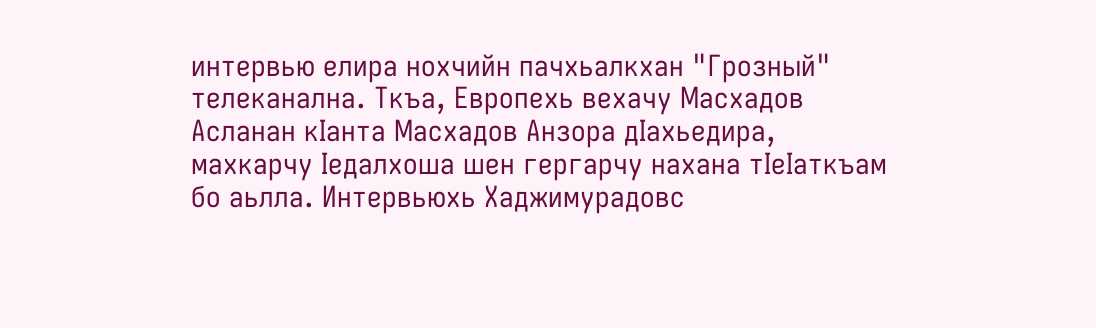интервью елира нохчийн пачхьалкхан "Грозный" телеканална. Ткъа, Европехь вехачу Масхадов Асланан кIанта Масхадов Анзора дIахьедира, махкарчу Iедалхоша шен гергарчу нахана тIеIаткъам бо аьлла. Интервьюхь Хаджимурадовс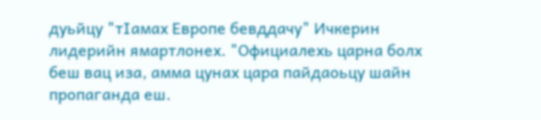дуьйцу "тIамах Европе бевддачу" Ичкерин лидерийн ямартлонех. "Официалехь царна болх беш вац иза, амма цунах цара пайдаоьцу шайн пропаганда еш.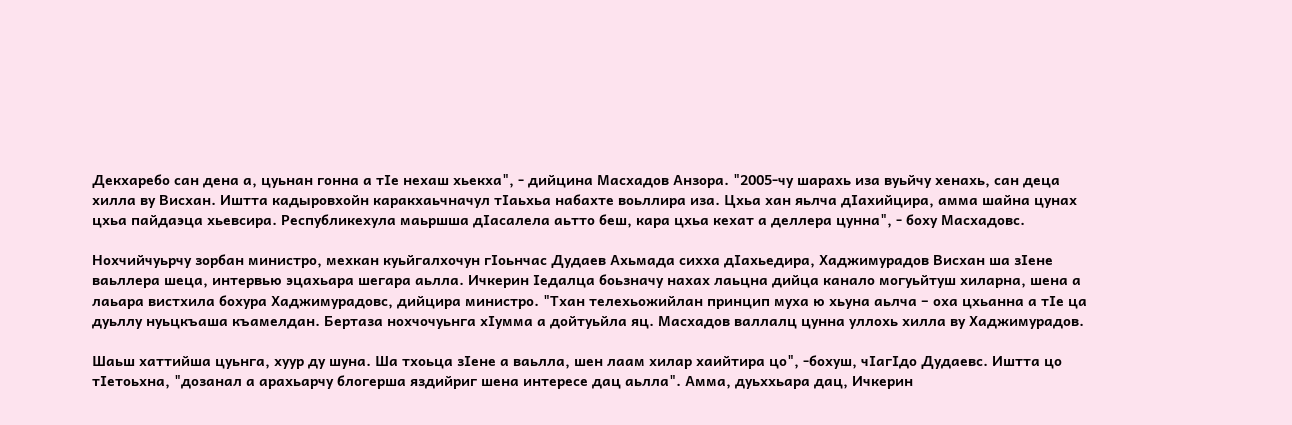Декхаребо сан дена а, цуьнан гонна а тIе нехаш хьекха", - дийцина Масхадов Анзора. "2005-чу шарахь иза вуьйчу хенахь, сан деца хилла ву Висхан. Иштта кадыровхойн каракхаьчначул тIаьхьа набахте воьллира иза. Цхьа хан яьлча дIахийцира, амма шайна цунах цхьа пайдаэца хьевсира. Республикехула маьршша дIасалела аьтто беш, кара цхьа кехат а деллера цунна", - боху Масхадовс.

Нохчийчуьрчу зорбан министро, мехкан куьйгалхочун гIоьнчас Дудаев Ахьмада сихха дIахьедира, Хаджимурадов Висхан ша зIене ваьллера шеца, интервью эцахьара шегара аьлла. Ичкерин Iедалца боьзначу нахах лаьцна дийца канало могуьйтуш хиларна, шена а лаьара вистхила бохура Хаджимурадовс, дийцира министро. "Тхан телехьожийлан принцип муха ю хьуна аьлча – оха цхьанна а тIе ца дуьллу нуьцкъаша къамелдан. Бертаза нохчочуьнга хIумма а дойтуьйла яц. Масхадов валлалц цунна уллохь хилла ву Хаджимурадов.

Шаьш хаттийша цуьнга, хуур ду шуна. Ша тхоьца зIене а ваьлла, шен лаам хилар хаийтира цо", -бохуш, чIагIдо Дудаевс. Иштта цо тIетоьхна, "дозанал а арахьарчу блогерша яздийриг шена интересе дац аьлла". Амма, дуьххьара дац, Ичкерин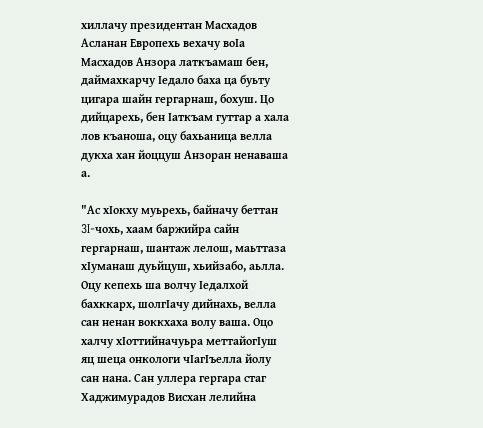хиллачу президентан Масхадов Асланан Европехь вехачу воIа Масхадов Анзора латкъамаш бен, даймахкарчу Iедало баха ца буьту цигара шайн гергарнаш, бохуш. Цо дийцарехь, бен Iаткъам гуттар а хала лов къаноша, оцу бахьаница велла дукха хан йоццуш Анзоран ненаваша а.

"Ас хIокху муьрехь, байначу беттан 3I-чохь, хаам баржийра сайн гергарнаш, шантаж лелош, маьттаза хIуманаш дуьйцуш, хьийзабо, аьлла. Оцу кепехь ша волчу Iедалхой бахккарх, шолгIачу дийнахь, велла сан ненан воккхаха волу ваша. Оцо халчу хIоттийначуьра меттайогIуш яц шеца онкологи чIагIъелла йолу сан нана. Сан уллера гергара стаг Хаджимурадов Висхан лелийна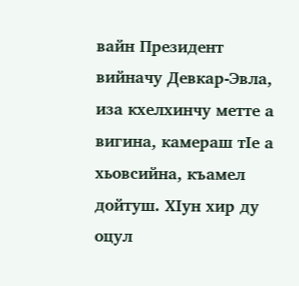вайн Президент вийначу Девкар-Эвла, иза кхелхинчу метте а вигина, камераш тIе а хьовсийна, къамел дойтуш. ХIун хир ду оцул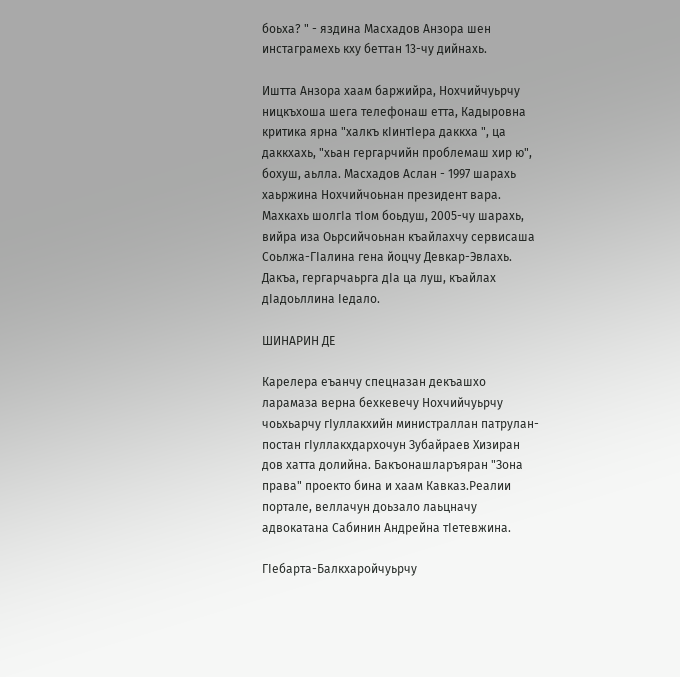боьха? " - яздина Масхадов Анзора шен инстаграмехь кху беттан 13-чу дийнахь.

Иштта Анзора хаам баржийра, Нохчийчуьрчу ницкъхоша шега телефонаш етта, Кадыровна критика ярна "халкъ кIинтIера даккха ", ца даккхахь, "хьан гергарчийн проблемаш хир ю", бохуш, аьлла. Масхадов Аслан - 1997 шарахь хаьржина Нохчийчоьнан президент вара. Махкахь шолгIа тIом боьдуш, 2005-чу шарахь, вийра иза Оьрсийчоьнан къайлахчу сервисаша Соьлжа-ГIалина гена йоцчу Девкар-Эвлахь. Дакъа, гергарчаьрга дIа ца луш, къайлах дIадоьллина Iедало.

ШИНАРИН ДЕ

Карелера еъанчу спецназан декъашхо ларамаза верна бехкевечу Нохчийчуьрчу чоьхьарчу гIуллакхийн министраллан патрулан-постан гIуллакхдархочун Зубайраев Хизиран дов хатта долийна. Бакъонашларъяран "Зона права" проекто бина и хаам Кавказ.Реалии портале, веллачун доьзало лаьцначу адвокатана Сабинин Андрейна тIетевжина.

ГIебарта-Балкхаройчуьрчу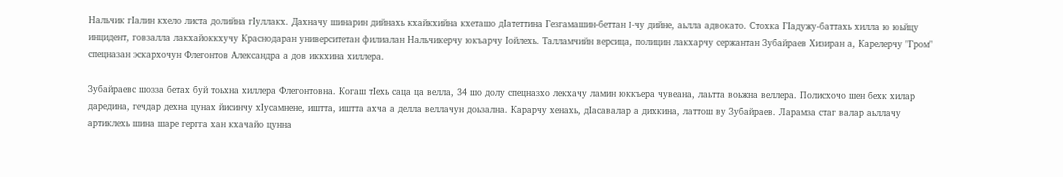Нальчик гIалин кхело листа долийна гIуллакх. Дахначу шинарин дийнахь кхайкхийна кхеташо дIатеттина Гезгамашин-беттан I-чу дийне, аьлла адвокато. Стохка ГIадужу-баттахь хилла ю юьйцу инцидент, говзалла лакхайоккхучу Краснодаран университетан филиалан Нальчикерчу юкъарчу Iойлехь. Талламчийн версица, полицин лакхарчу сержантан Зубайраев Хизиран а, Карелерчу "Гром" спецназан эскархочун Флегонтов Александра а дов иккхина хиллера.

Зубайраевс шозза бетах буй тоьхна хиллера Флегонтовна. Когаш тIехь саца ца велла, 34 шо долу спецназхо лекхачу ламин юккъера чувеана, лаьтта воьжна веллера. Полисхочо шен бехк хилар даредина, гечдар дехна цунах йисинчу хIусамнене, иштта, иштта ахча а делла веллачун доьзална. Карарчу хенахь, дIасавалар а дихкина, латтош ву Зубайраев. Ларамза стаг валар аьллачу артиклехь шина шаре гергга хан кхачайо цунна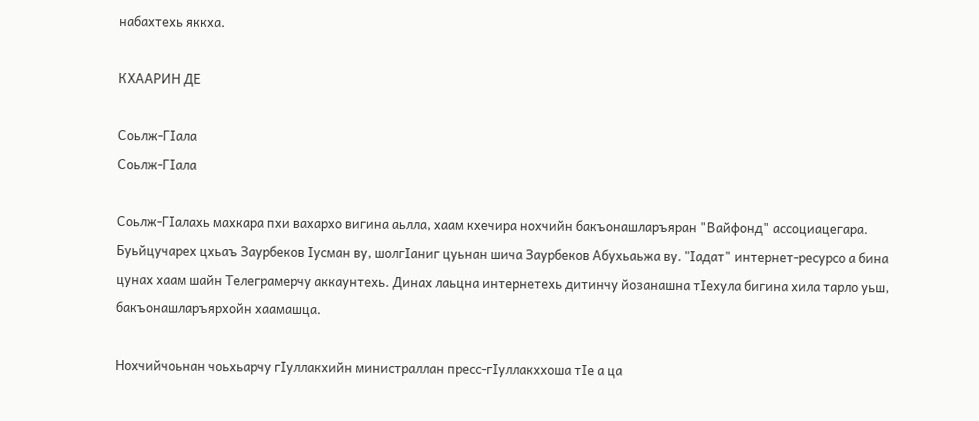набахтехь яккха.

КХААРИН ДЕ

Соьлж-ГIала
Соьлж-ГIала

Соьлж-ГIалахь махкара пхи вахархо вигина аьлла, хаам кхечира нохчийн бакъонашларъяран "Вайфонд" ассоциацегара. Буьйцучарех цхьаъ Заурбеков Iусман ву, шолгIаниг цуьнан шича Заурбеков Абухьаьжа ву. "Iадат" интернет-ресурсо а бина цунах хаам шайн Телеграмерчу аккаунтехь. Динах лаьцна интернетехь дитинчу йозанашна тIехула бигина хила тарло уьш, бакъонашларъярхойн хаамашца.

Нохчийчоьнан чоьхьарчу гIуллакхийн министраллан пресс-гIуллакххоша тIе а ца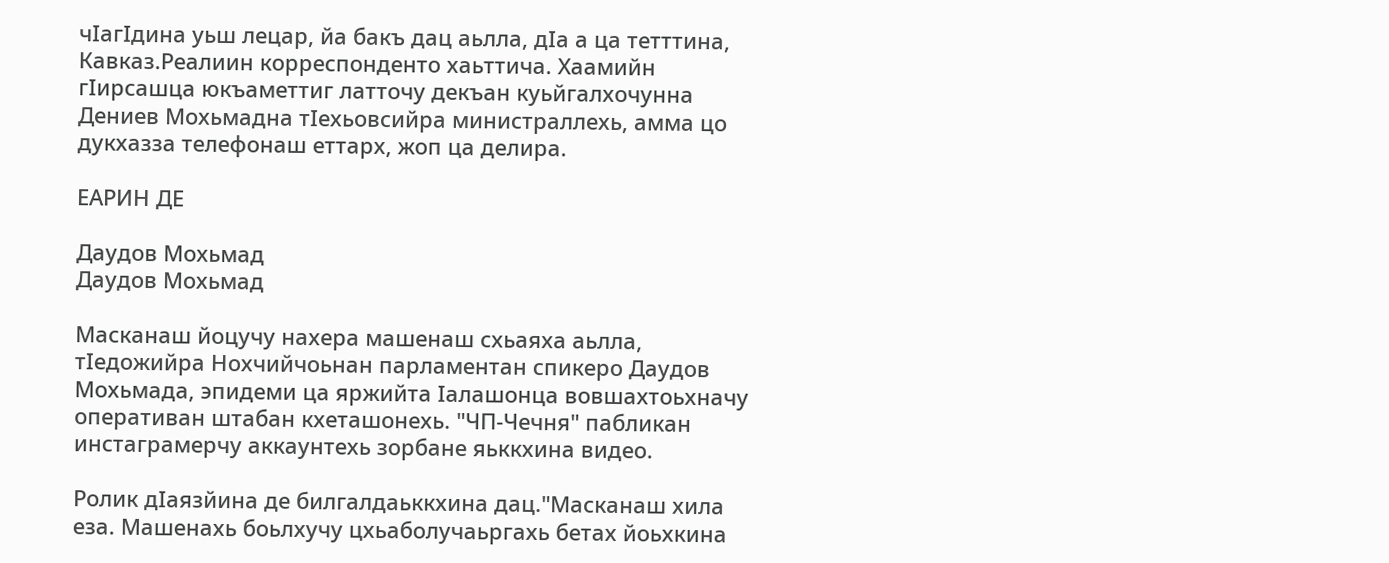чIагIдина уьш лецар, йа бакъ дац аьлла, дIа а ца тетттина, Кавказ.Реалиин корреспонденто хаьттича. Хаамийн гIирсашца юкъаметтиг латточу декъан куьйгалхочунна Дениев Мохьмадна тIехьовсийра министраллехь, амма цо дукхазза телефонаш еттарх, жоп ца делира.

ЕАРИН ДЕ

Даудов Мохьмад
Даудов Мохьмад

Масканаш йоцучу нахера машенаш схьаяха аьлла, тIедожийра Нохчийчоьнан парламентан спикеро Даудов Мохьмада, эпидеми ца яржийта Iалашонца вовшахтоьхначу оперативан штабан кхеташонехь. "ЧП-Чечня" пабликан инстаграмерчу аккаунтехь зорбане яьккхина видео.

Ролик дIаязйина де билгалдаьккхина дац."Масканаш хила еза. Машенахь боьлхучу цхьаболучаьргахь бетах йоьхкина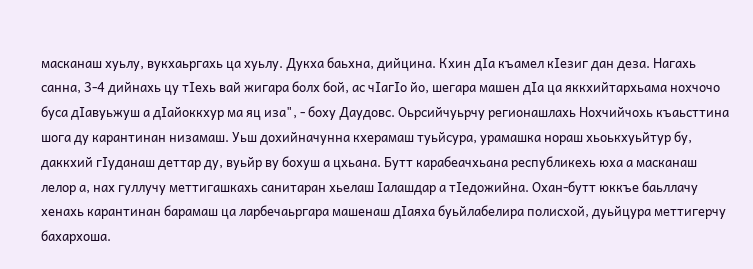масканаш хуьлу, вукхаьргахь ца хуьлу. Дукха баьхна, дийцина. Кхин дIа къамел кIезиг дан деза. Нагахь санна, 3-4 дийнахь цу тIехь вай жигара болх бой, ас чIагIо йо, шегара машен дIа ца яккхийтархьама нохчочо буса дIавуьжуш а дIайоккхур ма яц иза", - боху Даудовс. Оьрсийчуьрчу регионашлахь Нохчийчохь къаьсттина шога ду карантинан низамаш. Уьш дохийначунна кхерамаш туьйсура, урамашка нораш хьоькхуьйтур бу, даккхий гIуданаш деттар ду, вуьйр ву бохуш а цхьана. Бутт карабеачхьана республикехь юха а масканаш лелор а, нах гуллучу меттигашкахь санитаран хьелаш Iалашдар а тIедожийна. Охан-бутт юккъе баьллачу хенахь карантинан барамаш ца ларбечаьргара машенаш дIаяха буьйлабелира полисхой, дуьйцура меттигерчу бахархоша.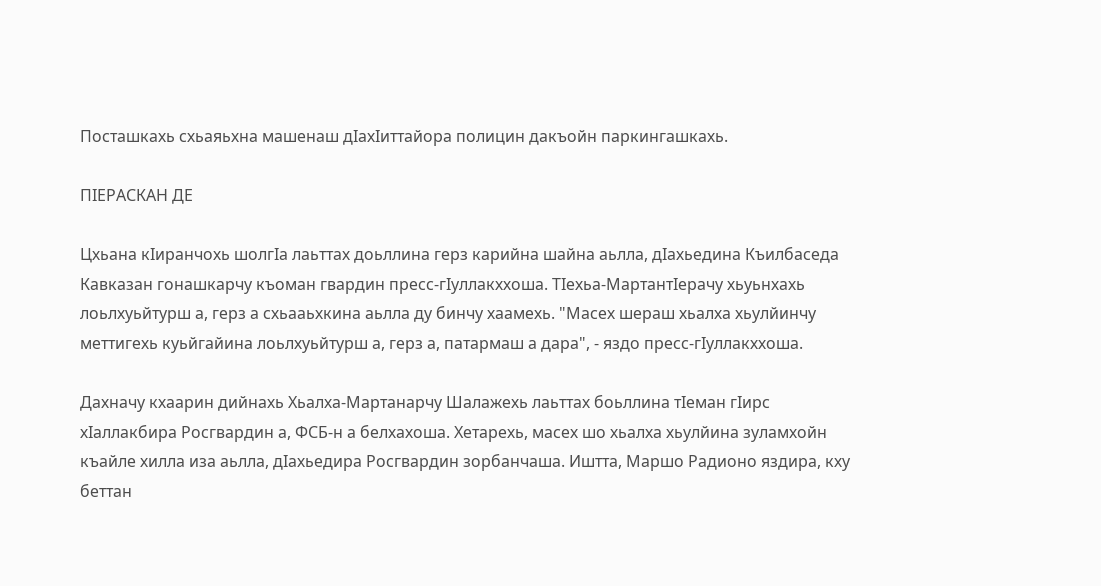Посташкахь схьаяьхна машенаш дIахIиттайора полицин дакъойн паркингашкахь.

ПIЕРАСКАН ДЕ

Цхьана кIиранчохь шолгIа лаьттах доьллина герз карийна шайна аьлла, дIахьедина Къилбаседа Кавказан гонашкарчу къоман гвардин пресс-гIуллакххоша. ТIехьа-МартантIерачу хьуьнхахь лоьлхуьйтурш а, герз а схьааьхкина аьлла ду бинчу хаамехь. "Масех шераш хьалха хьулйинчу меттигехь куьйгайина лоьлхуьйтурш а, герз а, патармаш а дара", - яздо пресс-гIуллакххоша.

Дахначу кхаарин дийнахь Хьалха-Мартанарчу Шалажехь лаьттах боьллина тIеман гIирс хIаллакбира Росгвардин а, ФСБ-н а белхахоша. Хетарехь, масех шо хьалха хьулйина зуламхойн къайле хилла иза аьлла, дIахьедира Росгвардин зорбанчаша. Иштта, Маршо Радионо яздира, кху беттан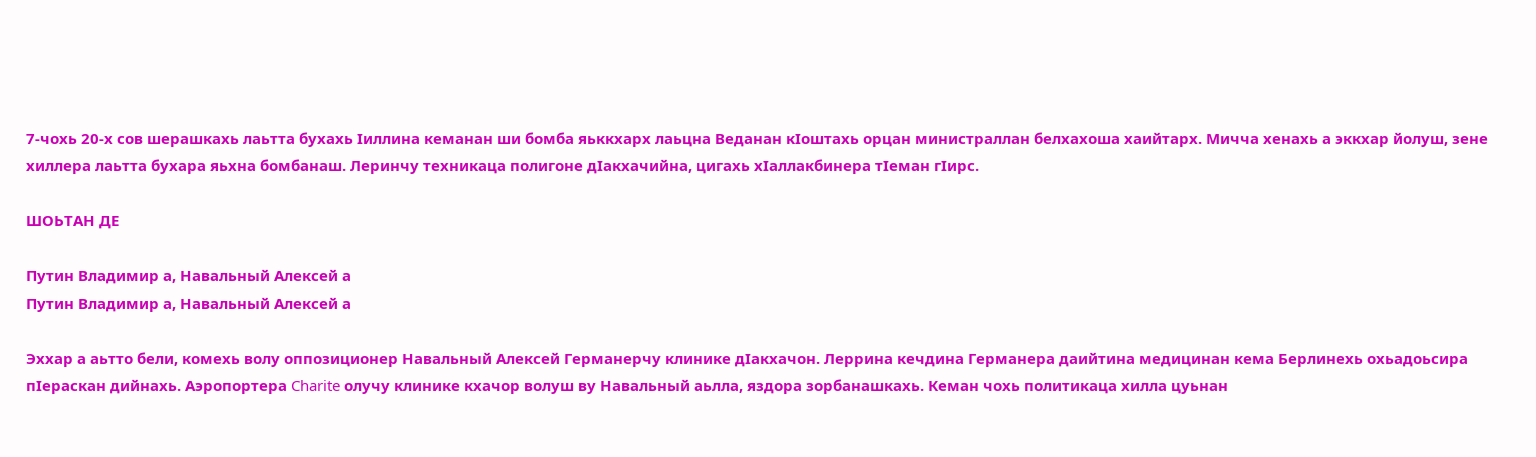7-чохь 20-х сов шерашкахь лаьтта бухахь Iиллина кеманан ши бомба яьккхарх лаьцна Веданан кIоштахь орцан министраллан белхахоша хаийтарх. Мичча хенахь а эккхар йолуш, зене хиллера лаьтта бухара яьхна бомбанаш. Леринчу техникаца полигоне дIакхачийна, цигахь хIаллакбинера тIеман гIирс.

ШОЬТАН ДЕ

Путин Владимир а, Навальный Алексей а
Путин Владимир а, Навальный Алексей а

Эххар а аьтто бели, комехь волу оппозиционер Навальный Алексей Германерчу клинике дIакхачон. Леррина кечдина Германера даийтина медицинан кема Берлинехь охьадоьсира пIераскан дийнахь. Аэропортера Charite олучу клинике кхачор волуш ву Навальный аьлла, яздора зорбанашкахь. Кеман чохь политикаца хилла цуьнан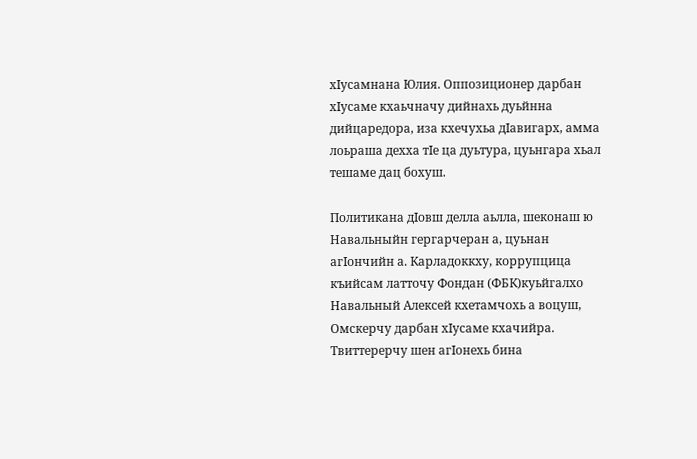хIусамнана Юлия. Оппозиционер дарбан хIусаме кхаьчначу дийнахь дуьйнна дийцаредора, иза кхечухьа дIавигарх, амма лоьраша дехха тIе ца дуьтура, цуьнгара хьал тешаме дац бохуш.

Политикана дIовш делла аьлла, шеконаш ю Навальныйн гергарчеран а, цуьнан агIончийн а. Карладоккху, коррупцица къийсам латточу Фондан (ФБК)куьйгалхо Навальный Алексей кхетамчохь а воцуш, Омскерчу дарбан хIусаме кхачийра. Твиттерерчу шен агIонехь бина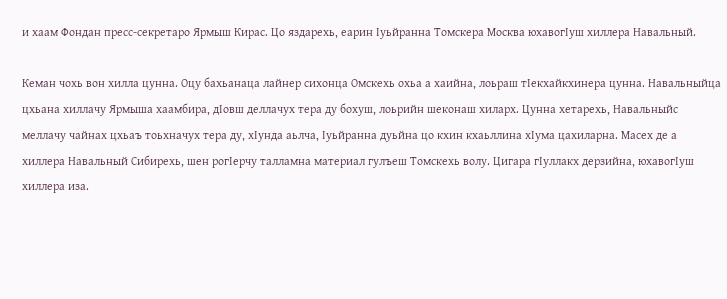и хаам Фондан пресс-секретаро Ярмыш Кирас. Цо яздарехь, еарин Iуьйранна Томскера Москва юхавогIуш хиллера Навальный.

Кеман чохь вон хилла цунна. Оцу бахьанаца лайнер сихонца Омскехь охьа а хаийна, лоьраш тIекхайкхинера цунна. Навальныйца цхьана хиллачу Ярмыша хаамбира, дIовш деллачух тера ду бохуш, лоьрийн шеконаш хиларх. Цунна хетарехь, Навальныйс меллачу чайнах цхьаъ тоьхначух тера ду, хIунда аьлча, Iуьйранна дуьйна цо кхин кхаьллина хIума цахиларна. Масех де а хиллера Навальный Сибирехь, шен рогIерчу талламна материал гулъеш Томскехь волу. Цигара гIуллакх дерзийна, юхавогIуш хиллера иза.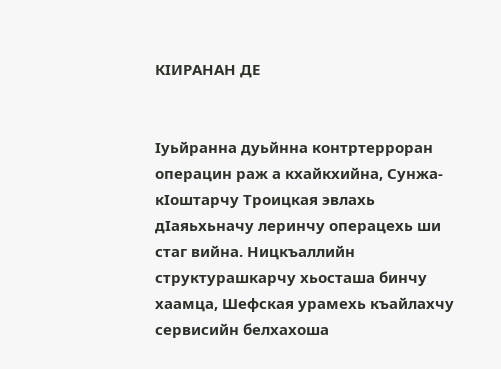КIИРАНАН ДЕ


Iуьйранна дуьйнна контртерроран операцин раж а кхайкхийна, Сунжа-кIоштарчу Троицкая эвлахь дIаяьхьначу леринчу операцехь ши стаг вийна. Ницкъаллийн структурашкарчу хьосташа бинчу хаамца, Шефская урамехь къайлахчу сервисийн белхахоша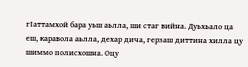гIаттамхой бара уьш аьлла, ши стаг вийна. Дуьхьало ца еш, каравола аьлла, дехар дича, герзаш диттина хилла цу шиммо полисхошна. Оцу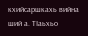кхийсаршкахь вийна ший а. ТIаьхьо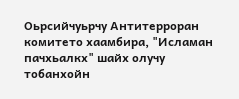Оьрсийчуьрчу Антитерроран комитето хаамбира, "Исламан пачхьалкх" шайх олучу тобанхойн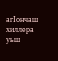агIончаш хиллера уьш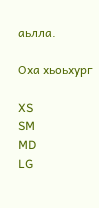аьлла.

Оха хьоьхург

XS
SM
MD
LG